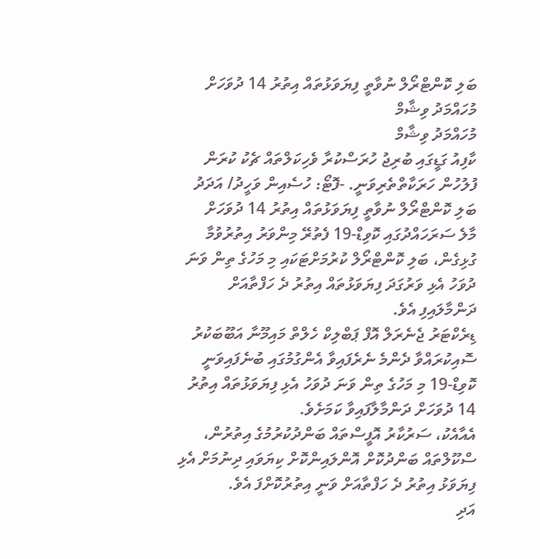ބަލި ކޮންޓްރޯލް ނުވާތީ ފިޔަވަޅުތައް އިތުރު 14 ދުވަހަށް
މުހައްމަދު ވިޝާމް
މުހައްމަދު ވިޝާމް
ކާފިއު ގަޑީގައި ބުރިޖު ހުރަސްކުރާ ވެހިކަލްތައް ޗެކު ކުރަން ފުލުހުން ހަރަކާތްތެރިވަނީ. -ފޮޓޯ: ހުސެއިން ވަހީދު/ އަދަދު
ބަލި ކޮންޓްރޯލް ނުވާތީ ފިޔަވަޅުތައް އިތުރު 14 ދުވަހަށް
މާލެ ސަރަހައްދުގައި ކޮވިޑް-19 ފެތުރޭ މިންވަރު އިތުރުވުމާ ގުޅިގެން، ބަލި ކޮންޓްރޯލް ކުރުމަށްޓަކައި މި މަހުގެ ތިން ވަނަ ދުވަހު އެޅި ވަރުގަދަ ފިޔަވަޅުތައް އިތުރު ދެ ހަފްތާއަށް ދަންމާލައިފި އެވެ.
ޑިރެކްޓަރު ޖެނެރަލް އޮފް ޕަބްލިކް ހެލްތް މައިމޫނާ އަބޫބަކުރު ސޮއިކުރައްވާ ދެންމެ ނެރެފައިވާ އެންގުމުގައި ބުނެފައިވަނީ ކޮވިޑް-19 މި މަހުގެ ތިން ވަނަ ދުވަހު އެޅި ފިޔަވަޅުތައް އިތުރު 14 ދުވަހަށް ދަންމާލާފައިވާ ކަމަށެވެ.
އެއާއެކު، ސަރުކާރު އޮފީސްތައް ބަންދުކުރުމުގެ އިތުރުން، ސްކޫލްތައް ބަންދުކޮށް އޮންލައިންކޮށް ކިޔަވައި ދިނުމަށް އެޅި ފިޔަވަޅު އިތުރު ދެ ހަފްތާއަށް ވަނީ އިތުރުކޮށްފަ އެވެ.
އަދި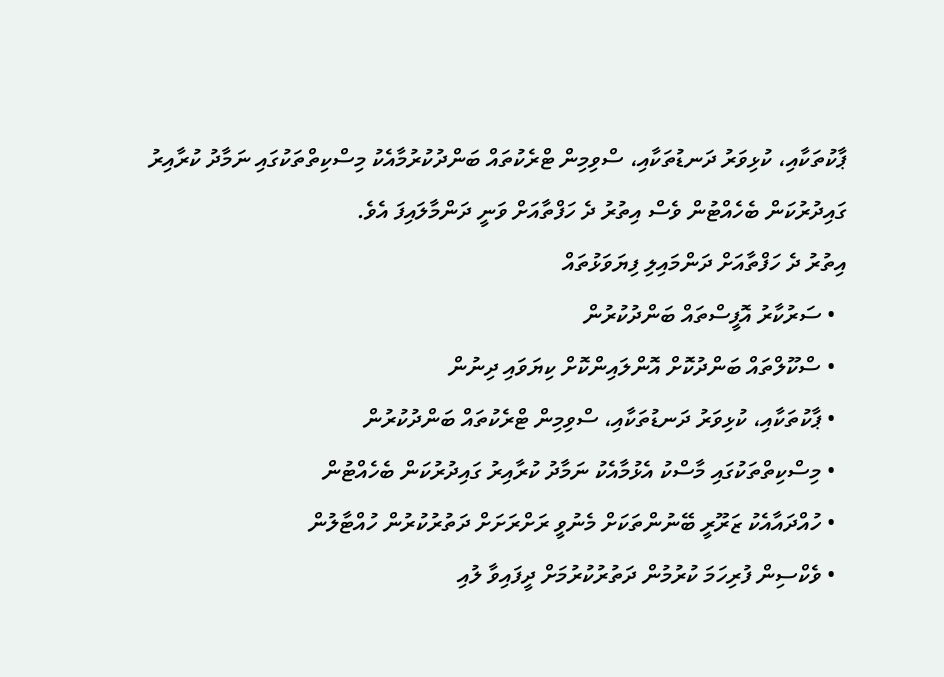ޕާކުތަކާއި، ކުޅިވަރު ދަނޑުތަކާއި، ސްވިމިން ޓްރެކުތައް ބަންދުކުރުމާއެކު މިސްކިތްތަކުގައި ނަމާދު ކުރާއިރު ގައިދުރުކަން ބެހެއްޓުން ވެސް އިތުރު ދެ ހަފްތާއަށް ވަނީ ދަންމާލައިފަ އެވެ.
އިތުރު ދެ ހަފްތާއަށް ދަންމައިލި ފިޔަވަޅުތައް
  • ސަރުކާރު އޮފީސްތައް ބަންދުކުރުން
  • ސްކޫލްތައް ބަންދުކޮށް އޮންލައިންކޮށް ކިޔަވައި ދިނުން
  • ޕާކުތަކާއި، ކުޅިވަރު ދަނޑުތަކާއި، ސްވިމިން ޓްރެކުތައް ބަންދުކުރުން
  • މިސްކިތްތަކުގައި މާސްކު އެޅުމާއެކު ނަމާދު ކުރާއިރު ގައިދުރުކަން ބެހެއްޓުން
  • ހުއްދައާއެކު ޒަރޫރީ ބޭނުންތަކަށް މެނުވީ ރަށްރަށަށް ދަތުރުކުރުން ހުއްޓާލުން
  • ވެކްސިން ފުރިހަމަ ކުރުމުން ދަތުރުކުރުމަށް ދީފައިވާ ލުއި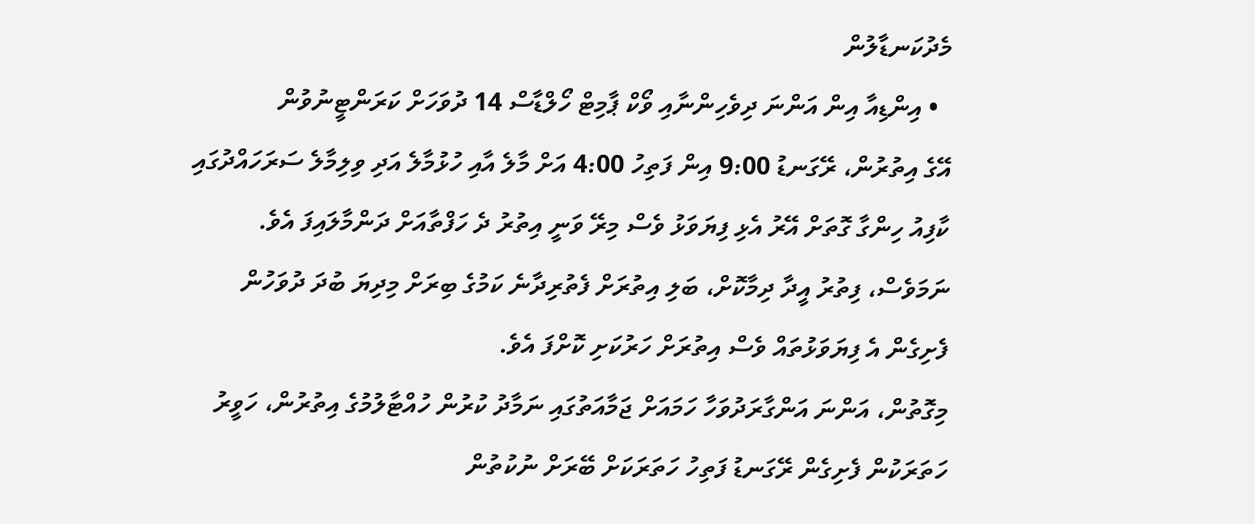މެދުކަނޑާލުން
  • އިންޑިއާ އިން އަންނަ ދިވެހިންނާއި ވޯކް ޕާމިޓް ހޯލްޑާސް 14 ދުވަހަށް ކަރަންޓީނުވުން
އޭގެ އިތުރުން، ރޭގަނޑު 9:00 އިން ފަތިހު 4:00 އަށް މާލެ އާއި ހުޅުމާލެ އަދި ވިލިމާލެ ސަރަހައްދުގައި ކާފިއު ހިންގާ ގޮތަށް އޭރު އެޅި ފިޔަވަޅު ވެސް މިރޭ ވަނީ އިތުރު ދެ ހަފްތާއަށް ދަންމާލައިފަ އެވެ.
ނަމަވެސް، ފިތުރު އީދާ ދިމާކޮށް، ބަލި އިތުރަށް ފެތުރިދާނެ ކަމުގެ ބިރަށް މިދިޔަ ބުދަ ދުވަހުން ފެށިގެން އެ ފިޔަވަޅުތައް ވެސް އިތުރަށް ހަރުކަށި ކޮށްފަ އެވެ.
މިގޮތުން، އަންނަ އަންގާރަދުވަހާ ހަމައަށް ޖަމާއަތުގައި ނަމާދު ކުރުން ހުއްޓާލުމުގެ އިތުރުން، ހަވީރު ހަތަރަކުން ފެށިގެން ރޭގަނޑު ފަތިހު ހަތަރަކަށް ބޭރަށް ނުކުތުން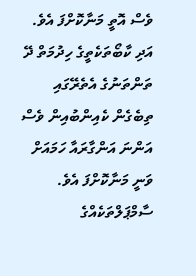ވެސް އޮތީ މަނާކޮށްފަ އެވެ.
އަދި ކާބޯތަކެތީގެ ހިދުމަތް ދޭ ތަންތަނުގެ އެތެރޭގައި ތިބެގެން ކެއިންބުއިން ވެސް އަންނަ އަންގާރައާ ހަމައަށް ވަނީ މަނާކޮށްފަ އެވެ.
ސާމްޕަލްތަކެއްގެ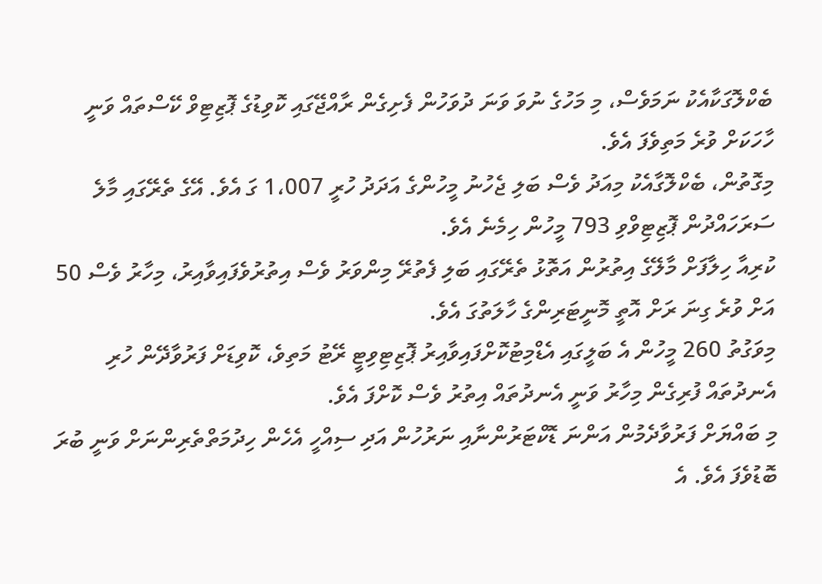ބެކްލޮގަކާއެކު ނަމަވެސް، މި މަހުގެ ނުވަ ވަނަ ދުވަހުން ފެށިގެން ރާއްޖޭގައި ކޮވިޑުގެ ޕޮޒިޓިވް ކޭސްތައް ވަނީ ހާހަކަށް ވުރެ މަތިވެފަ އެވެ.
މިގޮތުން، ބެކްލޮގާއެކު މިއަދު ވެސް ބަލި ޖެހުނު މީހުންގެ އަދަދު ހުރީ 1،007 ގަ އެވެ. އޭގެ ތެރޭގައި މާލެ ސަރަހައްދުން ޕޮޒިޓިވްވި 793 މީހުން ހިމެނެ އެވެ.
ކުރިއާ ހިލާފަށް މާލޭގެ އިތުރުން އަތޮޅު ތެރޭގައި ބަލި ފެތުރޭ މިންވަރު ވެސް އިތުރުވެފައިވާއިރު، މިހާރު ވެސް 50 އަށް ވުރެ ގިނަ ރަށް އޮތީ މޮނީޓަރިންގެ ހާލަތުގަ އެވެ.
މިވަގުތު 260 މީހުން އެ ބަލީގައި އެޑްމިޓުކޮށްފައިވާއިރު ޕޮޒިޓިވިޓީ ރޭޓު މަތިވެ، ކޮވިޑަށް ފަރުވާދޭން ހުރި އެނދުތައް ފުރިގެން މިހާރު ވަނީ އެނދުތައް އިތުރު ވެސް ކޮށްފަ އެވެ.
މި ބައްޔަށް ފަރުވާދެމުން އަންނަ ޑޮކްޓަރުންނާއި ނަރުހުން އަދި ސިއްހީ އެހެން ހިދުމަތްތެރިންނަށް ވަނީ ބުރަ ބޮޑުވެފަ އެވެ. އެ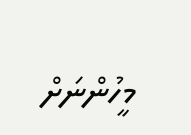މީހުންނަށް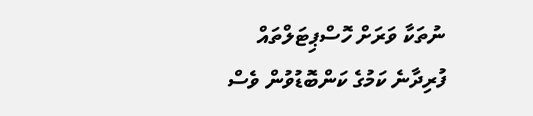ނުތަކާ ވަރަށް ހޮސްޕިޓަލްތައް ފުރިދާނެ ކަމުގެ ކަންބޮޑުވުން ވެސް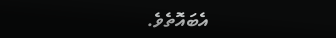އެބައޮތެވެ.